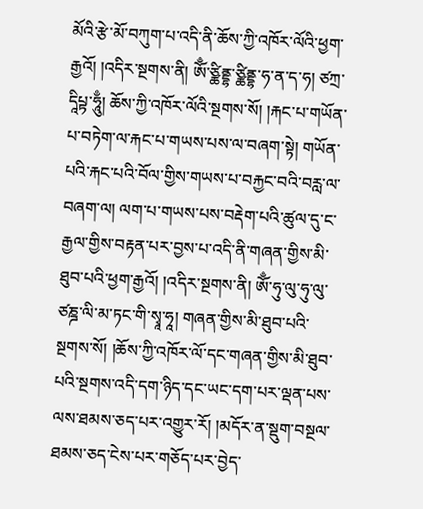མོའི་རྩེ་མོ་བཀུག་པ་འདི་ནི་ཆོས་ཀྱི་འཁོར་ལོའི་ཕྱག་རྒྱའོ། །འདིར་སྔགས་ནི། ཨོྃ་ཙྪིནྡྷ་ཙྪིནྡྷ་ཧ་ན་ད་ཧ། ཙཀྲ་དཱིཔྟ་ཧཱུྃ། ཆོས་ཀྱི་འཁོར་ལོའི་སྔགས་སོ། །རྐང་པ་གཡོན་པ་བཏེག་ལ་རྐང་པ་གཡས་པས་ལ་བཞག་སྟེ། གཡོན་པའི་རྐང་པའི་བོལ་གྱིས་གཡས་པ་བརྐྱང་བའི་བརླ་ལ་བཞག་ལ། ལག་པ་གཡས་པས་བརྡེག་པའི་ཚུལ་དུ་ང་རྒྱལ་གྱིས་བརྟན་པར་བྱས་པ་འདི་ནི་གཞན་གྱིས་མི་ཐུབ་པའི་ཕྱག་རྒྱའོ། །འདིར་སྔགས་ནི། ཨོྃ་ཧུ་ལུ་ཧུ་ལུ་ཙཎྜ་ལི་མ་ཏང་གི་སྭཱ་ཧཱ། གཞན་གྱིས་མི་ཐུབ་པའི་སྔགས་སོ། །ཆོས་ཀྱི་འཁོར་ལོ་དང་གཞན་གྱིས་མི་ཐུབ་པའི་སྔགས་འདི་དག་ཉིད་དང་ཡང་དག་པར་ལྡན་པས་ལས་ཐམས་ཅད་པར་འགྱུར་རོ། །མདོར་ན་སྡུག་བསྔལ་ཐམས་ཅད་ངེས་པར་གཅོད་པར་བྱེད་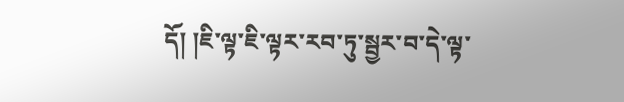དོ། །ཇི་ལྟ་ཇི་ལྟར་རབ་ཏུ་སྦྱར་བ་དེ་ལྟ་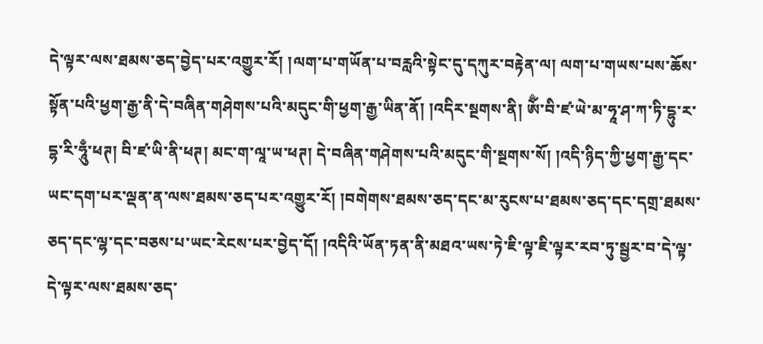དེ་ལྟར་ལས་ཐམས་ཅད་བྱེད་པར་འགྱུར་རོ། །ལག་པ་གཡོན་པ་བརླའི་སྟེང་དུ་དཀུར་བརྟེན་ལ། ལག་པ་གཡས་པས་ཆོས་སྟོན་པའི་ཕྱག་རྒྱ་ནི་དེ་བཞིན་གཤེགས་པའི་མདུང་གི་ཕྱག་རྒྱ་ཡིན་ནོ། །འདིར་སྔགས་ནི། ཨོྃ་བི་ཛ་ཡེ་མ་ཧཱ་ཤ་ཀ་ཏི་དྷུ་ར་དྷ་རི་ཧཱུྃ་ཕཊ། བི་ཛ་ཡི་ནི་ཕཊ། མང་ག་ལཱ་ཡ་ཕཊ། དེ་བཞིན་གཤེགས་པའི་མདུང་གི་སྔགས་སོ། །འདི་ཉིད་ཀྱི་ཕྱག་རྒྱ་དང་ཡང་དག་པར་ལྡན་ན་ལས་ཐམས་ཅད་པར་འགྱུར་རོ། །བགེགས་ཐམས་ཅད་དང་མ་རུངས་པ་ཐམས་ཅད་དང་དགྲ་ཐམས་ཅད་དང་ལྷ་དང་བཅས་པ་ཡང་རེངས་པར་བྱེད་དོ། །འདིའི་ཡོན་ཏན་ནི་མཐའ་ཡས་ཏེ་ཇི་ལྟ་ཇི་ལྟར་རབ་ཏུ་སྦྱར་བ་དེ་ལྟ་དེ་ལྟར་ལས་ཐམས་ཅད་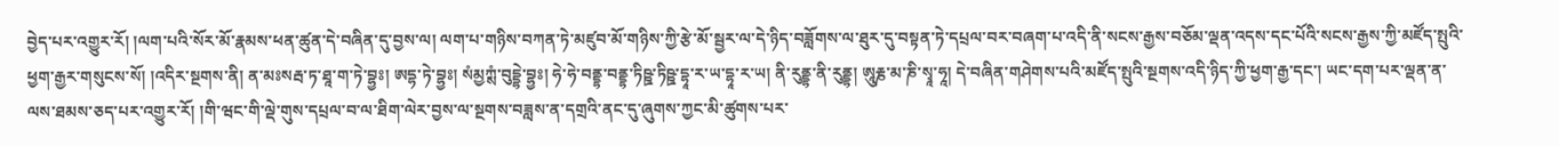བྱེད་པར་འགྱུར་རོ། །ལག་པའི་སོར་མོ་རྣམས་ཕན་ཚུན་དེ་བཞིན་དུ་བྱས་ལ། ལག་པ་གཉིས་བཀན་ཏེ་མཛུབ་མོ་གཉིས་ཀྱི་རྩེ་མོ་སྦྱར་ལ་དེ་ཉིད་བཟློགས་ལ་ཐུར་དུ་བསྟན་ཏེ་དཔྲལ་བར་བཞག་པ་འདི་ནི་སངས་རྒྱས་བཅོམ་ལྡན་འདས་དང་པོའི་སངས་རྒྱས་ཀྱི་མཛོད་སྤུའི་ཕྱག་རྒྱར་གསུངས་སོ། །འདིར་སྔགས་ནི། ན་མཿསརྦ་ཏ་ཐཱ་ག་ཏེ་བྷྱཿ། ཨདྷ་ཏེ་བྷྱཿ། སཾམྱཀྶཾ་བུདྡྷེ་བྷྱཿ། ཧེ་ཧེ་བནྡྷ་བནྡྷ་ཏིཥྛ་ཏིཥྛ་དྷཱ་ར་ཡ་དྷཱ་ར་ཡ། ནི་རུནྡྷ་ནི་རུནྡྷ། ཨཱུརྞ་མ་ཎི་སྭཱ་ཧཱ། དེ་བཞིན་གཤེགས་པའི་མཛོད་སྤུའི་སྔགས་འདི་ཉིད་ཀྱི་ཕྱག་རྒྱ་དང་། ཡང་དག་པར་ལྡན་ན་ལས་ཐམས་ཅད་པར་འགྱུར་རོ། །གི་ཝང་གི་ལྡེ་གུས་དཔྲལ་བ་ལ་ཐིག་ལེར་བྱས་ལ་སྔགས་བཟླས་ན་དགྲའི་ནང་དུ་ཞུགས་ཀྱང་མི་ཚུགས་པར་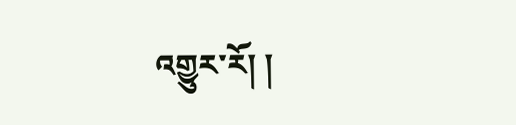འགྱུར་རོ། །